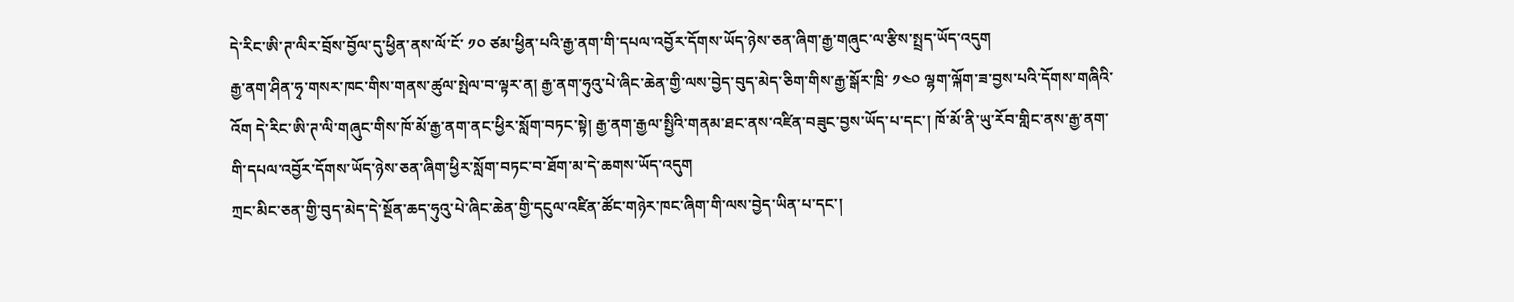དེ་རིང་ཨི་ཊ་ལིར་བྲོས་བྱོལ་དུ་ཕྱིན་ནས་ལོ་ངོ་ ༡༠ ཙམ་ཕྱིན་པའི་རྒྱ་ནག་གི་དཔལ་འབྱོར་དོགས་ཡོད་ཉེས་ཅན་ཞིག་རྒྱ་གཞུང་ལ་རྩིས་སྤྲད་ཡོད་འདུག
རྒྱ་ནག་ཤིན་ཧྭ་གསར་ཁང་གིས་གནས་ཚུལ་སྤེལ་བ་ལྟར་ན། རྒྱ་ནག་ཧུའུ་པེ་ཞིང་ཆེན་གྱི་ལས་བྱེད་བུད་མེད་ཅིག་གིས་རྒྱ་སྒོར་ཁྲི་ ༡༤༠ ལྷག་ལྐོག་ཟ་བྱས་པའི་དོགས་གཞིའི་འོག དེ་རིང་ཨི་ཊ་ལི་གཞུང་གིས་ཁོ་མོ་རྒྱ་ནག་ནང་ཕྱིར་སློག་བཏང་སྟེ། རྒྱ་ནག་རྒྱལ་སྤྱིའི་གནམ་ཐང་ནས་འཛིན་བཟུང་བྱས་ཡོད་པ་དང་། ཁོ་མོ་ནི་ཡུ་རོབ་གླིང་ནས་རྒྱ་ནག་གི་དཔལ་འབྱོར་དོགས་ཡོད་ཉེས་ཅན་ཞིག་ཕྱིར་སློག་བཏང་བ་ཐོག་མ་དེ་ཆགས་ཡོད་འདུག
ཀྲང་མིང་ཅན་གྱི་བུད་མེད་དེ་སྔོན་ཆད་ཧུའུ་པེ་ཞིང་ཆེན་གྱི་དངུལ་འཛིན་ཚོང་གཉེར་ཁང་ཞིག་གི་ལས་བྱེད་ཡིན་པ་དང་།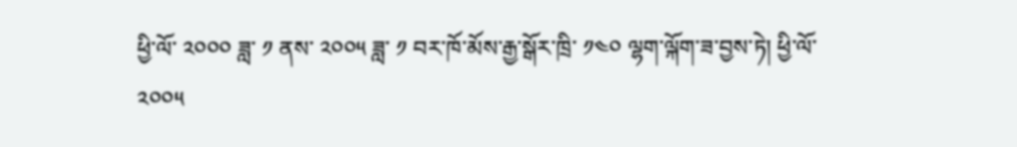ཕྱི་ལོ་ ༢༠༠༠ ཟླ་ ༡ ནས་ ༢༠༠༥ ཟླ་ ༡ བར་ཁོ་མོས་རྒྱ་སྒོར་ཁྲི་ ༡༤༠ ལྷག་ལྐོག་ཟ་བྱས་ཏེ། ཕྱི་ལོ་ ༢༠༠༥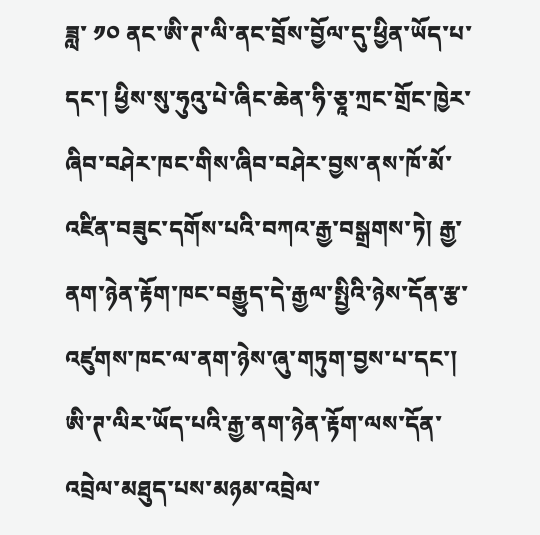ཟླ་ ༡༠ ནང་ཨི་ཊ་ལི་ནང་བྲོས་བྱོལ་དུ་ཕྱིན་ཡོད་པ་དང་། ཕྱིས་སུ་ཧུའུ་པེ་ཞིང་ཆེན་ཧི་ཅཱ་ཀྲང་གྲོང་ཁྱེར་ཞིབ་བཤེར་ཁང་གིས་ཞིབ་བཤེར་བྱས་ནས་ཁོ་མོ་འཛིན་བཟུང་དགོས་པའི་བཀའ་རྒྱ་བསྒྲགས་ཏེ། རྒྱ་ནག་ཉེན་རྟོག་ཁང་བརྒྱུད་དེ་རྒྱལ་སྤྱིའི་ཉེས་དོན་རྩ་འཛུགས་ཁང་ལ་ནག་ཉེས་ཞུ་གཏུག་བྱས་པ་དང་། ཨི་ཊ་ལིར་ཡོད་པའི་རྒྱ་ནག་ཉེན་རྟོག་ལས་དོན་འབྲེལ་མཐུད་པས་མཉམ་འབྲེལ་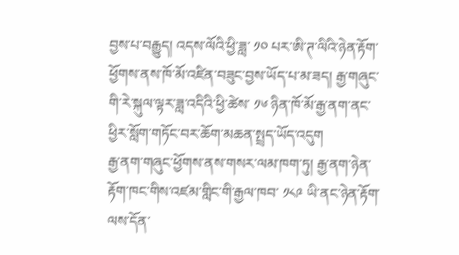བྱས་པ་བརྒྱུད། འདས་ལོའི་ཕྱི་ཟླ་ ༡༠ པར་ཨི་ཊ་ལིའི་ཉེན་རྟོག་ཕྱོགས་ནས་ཁོ་མོ་འཛིན་བཟུང་བྱས་ཡོད་པ་མ་ཟད། རྒྱ་གཞུང་གི་རེ་སྐུལ་ལྟར་ཟླ་འདིའི་ཕྱི་ཚེས་ ༡༦ ཉིན་ཁོ་མོ་རྒྱ་ནག་ནང་ཕྱིར་སློག་གཏོང་བར་ཆོག་མཆན་སྤྲད་ཡོད་འདུག
རྒྱ་ནག་གཞུང་ཕྱོགས་ནས་གསར་ལམ་ཁག་ཏུ། རྒྱ་ནག་ཉེན་རྟོག་ཁང་གིས་འཛམ་གླིང་གི་རྒྱལ་ཁབ་ ༡༨༩ ཡི་ནང་ཉེན་རྟོག་ལས་དོན་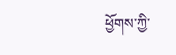ཕྱོགས་ཀྱི་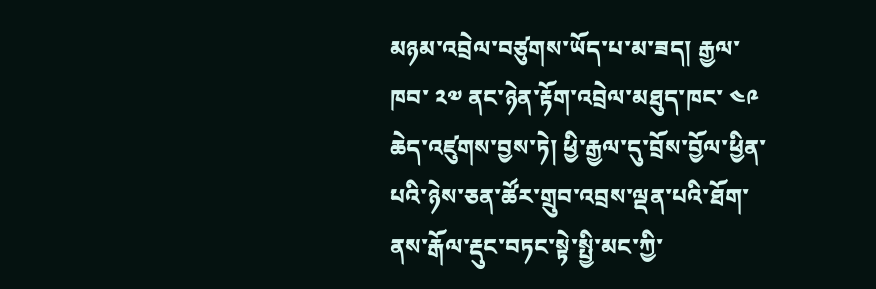མཉམ་འབྲེལ་བཙུགས་ཡོད་པ་མ་ཟད། རྒྱལ་ཁབ་ ༢༧ ནང་ཉེན་རྟོག་འབྲེལ་མཐུད་ཁང་ ༤༩ ཆེད་འཛུགས་བྱས་ཏེ། ཕྱི་རྒྱལ་དུ་བྲོས་བྱོལ་ཕྱིན་པའི་ཉེས་ཅན་ཚོར་གྲུབ་འབྲས་ལྡན་པའི་ཐོག་ནས་རྒོལ་རྡུང་བཏང་སྟེ་སྤྱི་མང་ཀྱི་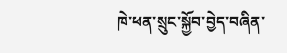ཁེ་ཕན་སྲུང་སྐྱོབ་བྱེད་བཞིན་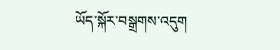ཡོད་སྐོར་བསྒྲགས་འདུག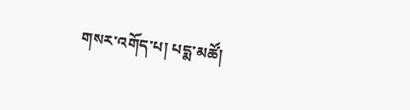གསར་འགོད་པ། པདྨ་མཚོ།